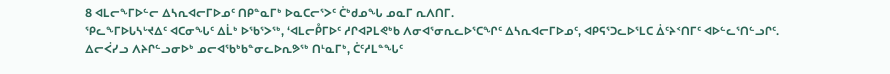8 ᐊᒪᓕᖕᒥᐅᓪᓕ ᐃᓴᕆᐊᓕᒥᐅᓄᑦ ᑎᑭᓐᓇᒥᒃ ᐅᓇᑕᓕᕐᐳᑦ ᑖᒃᑯᓄᖓ ᓄᓇᒥ ᕆᐱᑎᒥ.
ᕿᓚᖕᒥᐅᒐᓴᒡᔪᐃᑦ ᐊᑕᓂᖓᑦ ᐃᒫᒃ ᐅᖃᕐᐳᖅ, ‘ᐊᒪᓕᑬᒥᐅᑦ ᓱᒋᐊᕈᒪᕙᒃᑲ ᐱᓂᐊᕐᓂᕆᓚᐅᕐᑕᖏᑦ ᐃᓴᕆᐊᓕᒥᐅᓄᑦ, ᐊᑭᕋᕐᑐᓚᐅᕐᒪᑕ ᐄᑦᔨᑉᑎᒥᑦ ᐊᐅᓪᓚᕐᑎᓪᓗᒋᑦ.
ᐃᓕᐹᓯᓗ ᐱᔨᒋᓪᓗᓂᐅᒃ ᓄᓕᐊᖃᒃᑲᓐᓂᓚᐅᕆᕗᖅ ᑎᒻᓇᒥᒃ, ᑖᑦᓱᒪᓐᖓᑦ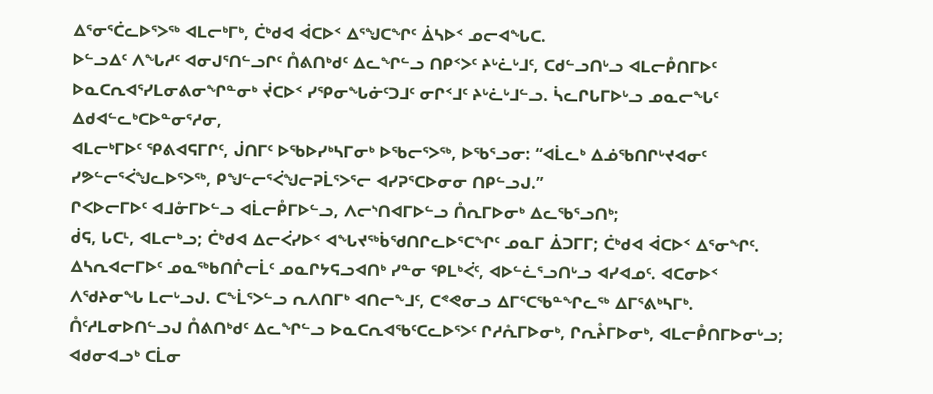ᐃᕐᓂᕐᑖᓚᐅᕐᐳᖅ ᐊᒪᓕᒃᒥᒃ, ᑖᒃᑯᐊ ᐋᑕᐅᑉ ᐃᕐᖑᑕᖏᑦ ᐄᓴᐅᑉ ᓄᓕᐊᖓᑕ.
ᐅᓪᓗᐃᑦ ᐱᖓᓱᑦ ᐊᓂᒍᕐᑎᓪᓗᒋᑦ ᑍᕕᑎᒃᑯᑦ ᐃᓚᖏᓪᓗ ᑎᑭᑉᐳᑦ ᔨᒡᓛᒡᒧᑦ, ᑕᑯᓪᓗᑎᒡᓗ ᐊᒪᓕᑬᑎᒥᐅᑦ ᐅᓇᑕᕆᐊᕐᓯᒪᓂᕕᓂᖏᓐᓂᒃ ᔫᑕᐅᑉ ᓯᕿᓂᖓᓃᑦᑐᒧᑦ ᓂᒋᑉᒧᑦ ᔨᒡᓛᒡᒧᓪᓗ. ᓵᓚᒋᒐᒥᐅᒡᓗ ᓄᓇᓕᖓᑦ ᐃᑯᐊᓪᓚᒃᑕᐅᓐᓂᕐᓱᓂ,
ᐊᒪᓕᒃᒥᐅᑦ ᕿᕕᐊᕋᒥᒋᑦ, ᒎᑎᒥᑦ ᐅᖃᐅᓯᒃᓴᒥᓂᒃ ᐅᖃᓕᕐᐳᖅ, ᐅᖃᕐᓗᓂ: “ᐊᒫᓚᒃ ᐃᓅᖃᑎᒋᒡᔪᐊᓂᑦ ᓯᕗᓪᓕᕐᐹᖑᓚᐅᕐᐳᖅ, ᑭᖑᓪᓕᕐᐹᖑᓕᕈᒫᕐᐳᕐᓕ ᐊᓯᕈᕐᑕᐅᓂᓂ ᑎᑭᓪᓗᒍ.”
ᒋᐸᐅᓕᒥᐅᑦ ᐊᒧᓁᒥᐅᓪᓗ ᐊᒫᓕᑬᒥᐅᓪᓗ, ᐱᓕᔅᑎᐊᒥᐅᓪᓗ ᑍᕆᒥᐅᓂᒃ ᐃᓚᖃᕐᓗᑎᒃ;
ᑰᕋ, ᒐᑕᒻ, ᐊᒪᓕᒃᓗ; ᑖᒃᑯᐊ ᐃᓕᐹᓯᐅᑉ ᐊᖓᔪᖅᑳᖁᑎᒋᓚᐅᕐᑕᖏᑦ ᓄᓇᒥ ᐄᑐᒥᒥ; ᑖᒃᑯᐊ ᐋᑕᐅᑉ ᐃᕐᓂᖏᑦ.
ᐃᓴᕆᐊᓕᒥᐅᑦ ᓄᓇᖅᑲᑎᒌᓕᒫᑦ ᓄᓇᒋᔭᕋᓗᐊᑎᒃ ᓯᓐᓂ ᕿᒪᒃᐹᑦ, ᐊᐅᓪᓛᕐᓗᑎᒡᓗ ᐊᓯᐊᓄᑦ. ᐊᑕᓂᐅᑉ ᐱᖁᔨᓂᖓ ᒪᓕᒡᓗᒍ. ᑕᖕᒫᕐᐳᓪᓗ ᕆᐱᑎᒥᒃ ᐊᑎᓕᖕᒧᑦ, ᑕᕝᕙᓂᓗ ᐃᒥᕐᑕᖃᓐᖏᓚᖅ ᐃᒥᕐᕕᒃᓴᒥᒃ.
ᑍᑦᓱᒪᓂᐅᑎᓪᓗᒍ ᑍᕕᑎᒃᑯᑦ ᐃᓚᖏᓪᓗ ᐅᓇᑕᕆᐊᖃᑦᑕᓚᐅᕐᐳᑦ ᒋᓱᕅᒥᐅᓂᒃ, ᒋᕆᔧᒥᐅᓂᒃ, ᐊᒪᓕᑬᑎᒥᐅᓂᒡᓗ; ᐊᑯᓂᐊᓗᒃ ᑕᒫᓂ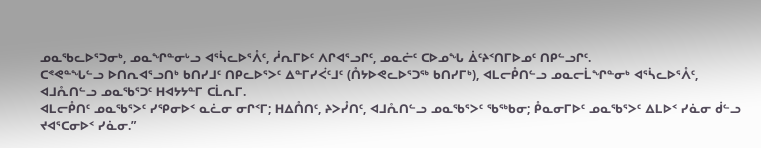ᓄᓇᖃᓚᐅᕐᑐᓂᒃ, ᓄᓇᖏᓐᓂᒡᓗ ᐊᕐᓵᓚᐅᕐᐰᑦ, ᓲᕆᒥᐅᑦ ᐱᒋᐊᕐᓗᒋᑦ, ᓄᓇᓖᑦ ᑕᐅᓄᖓ ᐄᑦᔨᑉᑎᒥᐅᓄᑦ ᑎᑭᓪᓗᒋᑦ.
ᑕᕝᕙᓐᖓᓪᓗ ᐅᑎᕆᐊᕐᓗᑎᒃ ᑲᑎᓯᒧᑦ ᑎᑭᓚᐅᕐᐳᑦ ᐃᓐᒥᓯᐹᑦᒧᑦ (ᑍᔭᐅᕙᓚᐅᕐᑐᖅ ᑲᑎᓯᒥᒃ), ᐊᒪᓕᑬᑎᓪᓗ ᓄᓇᓕᒫᖏᓐᓂᒃ ᐊᕐᓵᓚᐅᕐᐰᑦ, ᐊᒧᕅᑎᓪᓗ ᓄᓇᖃᕐᑐᑦ ᕼᐊᔭᔭᓐᒥ ᑕᒫᕆᒥ.
ᐊᒪᓕᑬᑎᑦ ᓄᓇᖃᕐᐳᑦ ᓯᕿᓂᐅᑉ ᓇᓛᓂ ᓂᒋᑉᒥ; ᕼᐃᑍᑎᑦ, ᔨᐳᓮᑎᑦ, ᐊᒧᕅᑎᓪᓗ ᓄᓇᖃᕐᐳᑦ ᖃᖅᑲᓂ; ᑬᓇᓂᒥᐅᑦ ᓄᓇᖃᕐᐳᑦ ᐃᒪᐅᑉ ᓯᓈᓂ ᑰᓪᓗ ᔪᐊᕐᑕᓂᐅᑉ ᓯᓈᓂ.”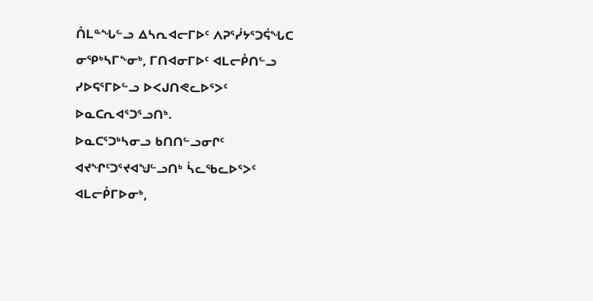ᑍᒪᓐᖓᓪᓗ ᐃᓴᕆᐊᓕᒥᐅᑦ ᐱᕈᕐᓰᔭᕐᑐᕌᖓᑕ ᓂᕿᒃᓴᒥᖕᓂᒃ, ᒥᑎᐊᓂᒥᐅᑦ ᐊᒪᓕᑬᑎᓪᓗ ᓯᐅᕋᕐᒥᐅᓪᓗ ᐅᐸᒍᑎᕙᓚᐅᕐᐳᑦ ᐅᓇᑕᕆᐊᕐᑐᕐᓗᑎᒃ.
ᐅᓇᑕᕐᑐᒃᓴᓂᓗ ᑲᑎᑎᓪᓗᓂᒋᑦ ᐊᔪᖏᑦᑐᕐᔪᐊᖑᓪᓗᑎᒃ ᓵᓚᖃᓚᐅᕐᐳᑦ ᐊᒪᓕᑬᒥᐅᓂᒃ,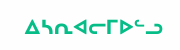ᐃᓴᕆᐊᓕᒥᐅᓪᓗ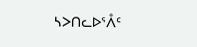ᓴᐳᑎᓚᐅᕐᐰᑦ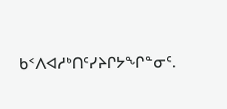ᑲᑉᐱᐊᓱᒃᑎᑦᓯᔨᒋᔭᖏᓐᓂᑦ.